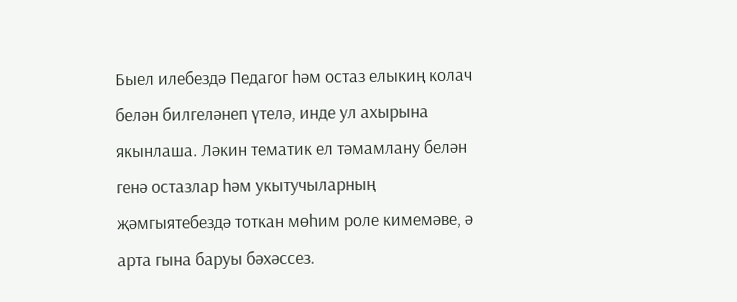Быел илебездә Педагог һәм остаз елыкиң колач белән билгеләнеп үтелә, инде ул ахырына якынлаша. Ләкин тематик ел тәмамлану белән генә остазлар һәм укытучыларның җәмгыятебездә тоткан мөһим роле кимемәве, ә арта гына баруы бәхәссез.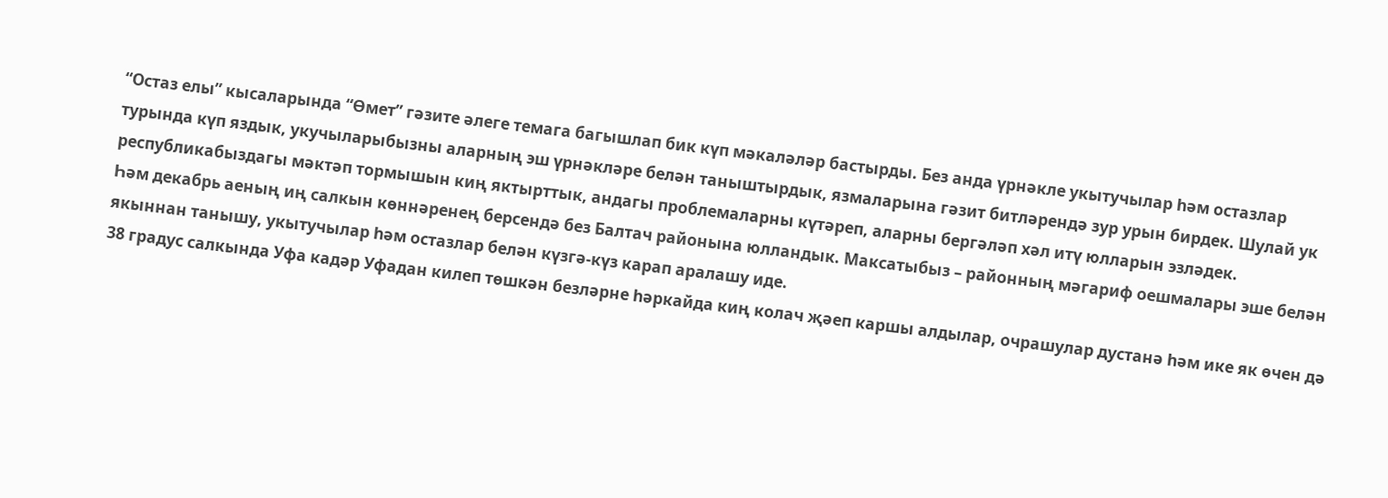“Остаз елы” кысаларында “Өмет” гәзите әлеге темага багышлап бик күп мәкаләләр бастырды. Без анда үрнәкле укытучылар һәм остазлар турында күп яздык, укучыларыбызны аларның эш үрнәкләре белән таныштырдык, язмаларына гәзит битләрендә зур урын бирдек. Шулай ук республикабыздагы мәктәп тормышын киң яктырттык, андагы проблемаларны күтәреп, аларны бергәләп хәл итү юлларын эзләдек.
Һәм декабрь аеның иң салкын көннәренең берсендә без Балтач районына юлландык. Максатыбыз – районның мәгариф оешмалары эше белән якыннан танышу, укытучылар һәм остазлар белән күзгә-күз карап аралашу иде.
38 градус салкында Уфа кадәр Уфадан килеп төшкән безләрне һәркайда киң колач җәеп каршы алдылар, очрашулар дустанә һәм ике як өчен дә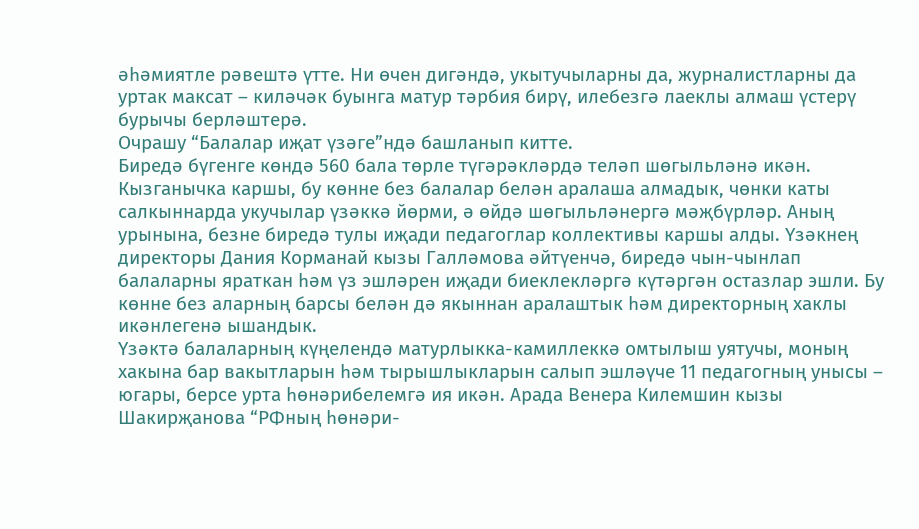әһәмиятле рәвештә үтте. Ни өчен дигәндә, укытучыларны да, журналистларны да уртак максат – киләчәк буынга матур тәрбия бирү, илебезгә лаеклы алмаш үстерү бурычы берләштерә.
Очрашу “Балалар иҗат үзәге”ндә башланып китте.
Биредә бүгенге көндә 560 бала төрле түгәрәкләрдә теләп шөгыльләнә икән. Кызганычка каршы, бу көнне без балалар белән аралаша алмадык, чөнки каты салкыннарда укучылар үзәккә йөрми, ә өйдә шөгыльләнергә мәҗбүрләр. Аның урынына, безне биредә тулы иҗади педагоглар коллективы каршы алды. Үзәкнең директоры Дания Корманай кызы Галләмова әйтүенчә, биредә чын-чынлап балаларны яраткан һәм үз эшләрен иҗади биеклекләргә күтәргән остазлар эшли. Бу көнне без аларның барсы белән дә якыннан аралаштык һәм директорның хаклы икәнлегенә ышандык.
Үзәктә балаларның күңелендә матурлыкка-камиллеккә омтылыш уятучы, моның хакына бар вакытларын һәм тырышлыкларын салып эшләүче 11 педагогның унысы – югары, берсе урта һөнәрибелемгә ия икән. Арада Венера Килемшин кызы Шакирҗанова “РФның һөнәри-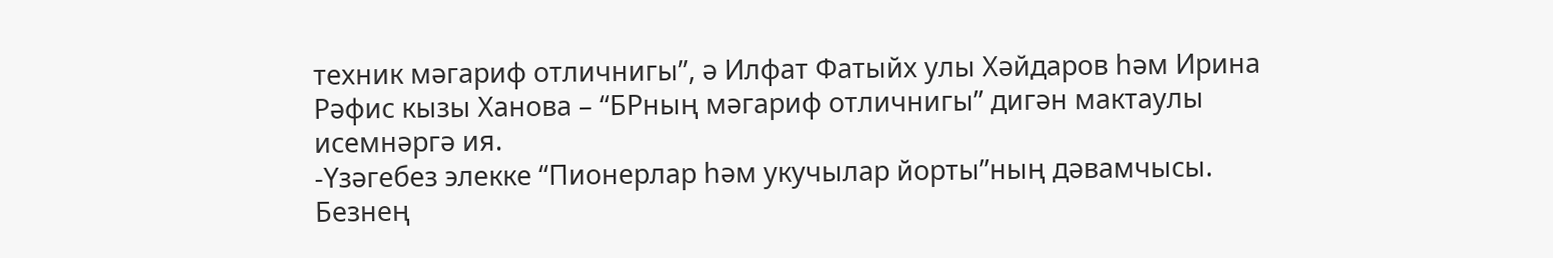техник мәгариф отличнигы”, ә Илфат Фатыйх улы Хәйдаров һәм Ирина Рәфис кызы Ханова – “БРның мәгариф отличнигы” дигән мактаулы исемнәргә ия.
-Үзәгебез элекке “Пионерлар һәм укучылар йорты”ның дәвамчысы. Безнең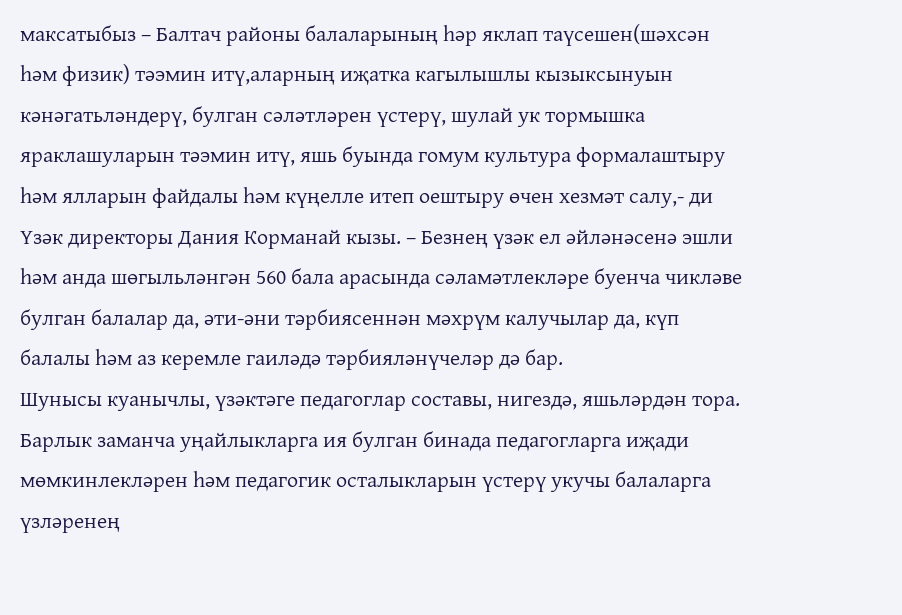максатыбыз – Балтач районы балаларының һәр яклап таүсешен(шәхсән һәм физик) тәэмин итү,аларның иҗатка кагылышлы кызыксынуын кәнәгатьләндерү, булган сәләтләрен үстерү, шулай ук тормышка яраклашуларын тәэмин итү, яшь буында гомум культура формалаштыру һәм ялларын файдалы һәм күңелле итеп оештыру өчен хезмәт салу,- ди Үзәк директоры Дания Корманай кызы. – Безнең үзәк ел әйләнәсенә эшли һәм анда шөгыльләнгән 560 бала арасында сәламәтлекләре буенча чикләве булган балалар да, әти-әни тәрбиясеннән мәхрүм калучылар да, күп балалы һәм аз керемле гаиләдә тәрбияләнүчеләр дә бар.
Шунысы куанычлы, үзәктәге педагоглар составы, нигездә, яшьләрдән тора. Барлык заманча уңайлыкларга ия булган бинада педагогларга иҗади мөмкинлекләрен һәм педагогик осталыкларын үстерү укучы балаларга үзләренең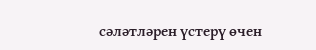сәләтләрен үстерү өчен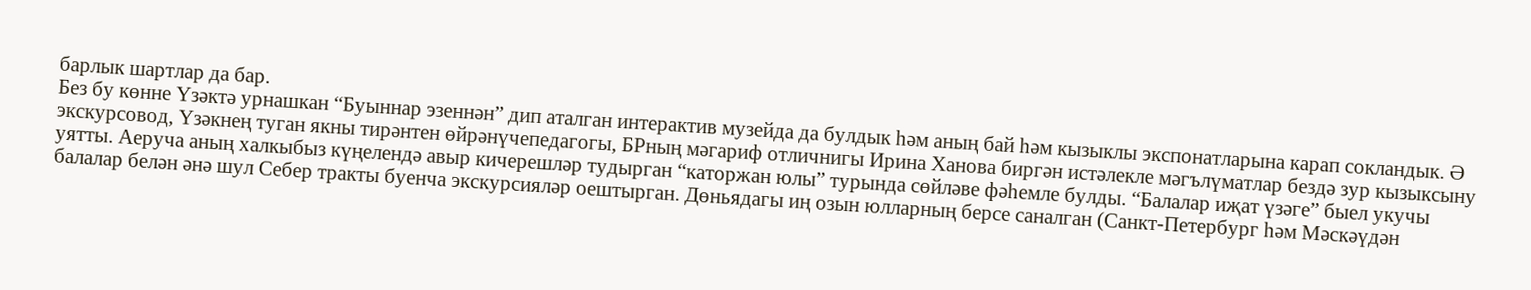барлык шартлар да бар.
Без бу көнне Үзәктә урнашкан “Буыннар эзеннән” дип аталган интерактив музейда да булдык һәм аның бай һәм кызыклы экспонатларына карап сокландык. Ә экскурсовод, Үзәкнең туган якны тирәнтен өйрәнүчепедагогы, БРның мәгариф отличнигы Ирина Ханова биргән истәлекле мәгълүматлар бездә зур кызыксыну уятты. Аеруча аның халкыбыз күңелендә авыр кичерешләр тудырган “каторжан юлы” турында сөйләве фәһемле булды. “Балалар иҗат үзәге” быел укучы балалар белән әнә шул Себер тракты буенча экскурсияләр оештырган. Дөньядагы иң озын юлларның берсе саналган (Санкт-Петербург һәм Мәскәүдән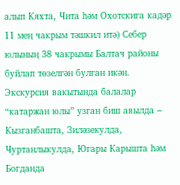алып Кяхта, Чита һәм Охотскига кадәр 11 мең чакрым тәшкил итә) Себер юлының 38 чакрымы Балтач районы буйлап төзелгән булган икән. Экскурсия вакытында балалар “катаржан юлы” узган биш авылда – Кызганбашта, Зиләзекулда, Чуртанлыкулда, Югары Карышта һәм Богданда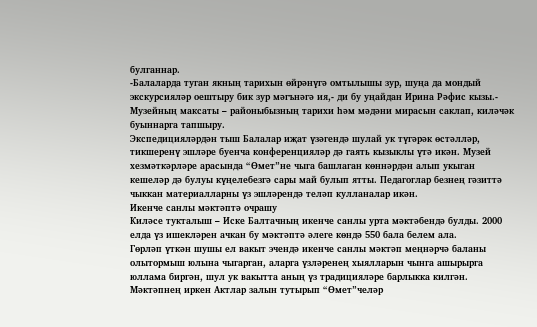булганнар.
-Балаларда туган якның тарихын өйрәнүгә омтылышы зур, шуңа да мондый экскурсияләр оештыру бик зур мәгънәгә ия,- ди бу уңайдан Ирина Рәфис кызы.- Музейның максаты – районыбызның тарихи һәм мәдәни мирасын саклап, киләчәк буыннарга тапшыру.
Экспедицияләрдән тыш Балалар иҗат үзәгендә шулай ук түгәрәк өстәлләр, тикшеренү эшләре буенча конференцияләр дә гаять кызыклы үтә икән. Музей хезмәткәрләре арасында “Өмет”не чыга башлаган көннәрдән алып укыган кешеләр дә булуы күңелебезгә сары май булып ятты. Педагоглар безнең гәзиттә чыккан материалларны үз эшләрендә теләп кулланалар икән.
Икенче санлы мәктәптә очрашу
Киләсе тукталыш – Иске Балтачның икенче санлы урта мәктәбендә булды. 2000 елда үз ишекләрен ачкан бу мәктәптә әлеге көндә 550 бала белем ала.
Гөрләп үткән шушы ел вакыт эчендә икенче санлы мәктәп меңнәрчә баланы олытормыш юлына чыгарган, аларга үзләренең хыялларын чынга ашырырга юллама биргән, шул ук вакытта аның үз традицияләре барлыкка килгән.
Мәктәпнең иркен Актлар залын тутырып “Өмет”челәр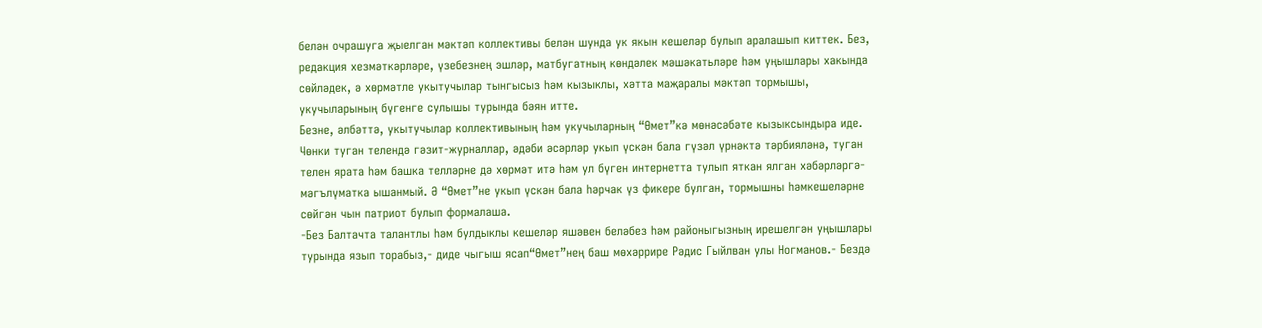белән очрашуга җыелган мәктәп коллективы белән шунда ук якын кешеләр булып аралашып киттек. Без, редакция хезмәткәрләре, үзебезнең эшләр, матбугатның көндәлек мәшәкатьләре һәм уңышлары хакында сөйләдек, ә хөрмәтле укытучылар тынгысыз һәм кызыклы, хәтта маҗаралы мәктәп тормышы, укучыларының бүгенге сулышы турында бәян итте.
Безне, әлбәттә, укытучылар коллективының һәм укучыларның “Өмет”кә мөнәсәбәте кызыксындыра иде. Чөнки туган телендә гәзит-журналлар, әдәби әсәрләр укып үскән бала гүзәл үрнәктә тәрбияләнә, туган телен ярата һәм башка телләрне дә хөрмәт итә һәм ул бүген интернетта тулып яткан ялган хәбәрләргә-мәгълүматка ышанмый. Ә “Өмет”не укып үскән бала һәрчак үз фикере булган, тормышны һәмкешеләрне сөйгән чын патриот булып формалаша.
-Без Балтачта талантлы һәм булдыклы кешеләр яшәвен беләбез һәм районыгызның ирешелгән уңышлары турында язып торабыз,- диде чыгыш ясап“Өмет”нең баш мөхәррире Рәдис Гыйлван улы Ногманов.- Бездә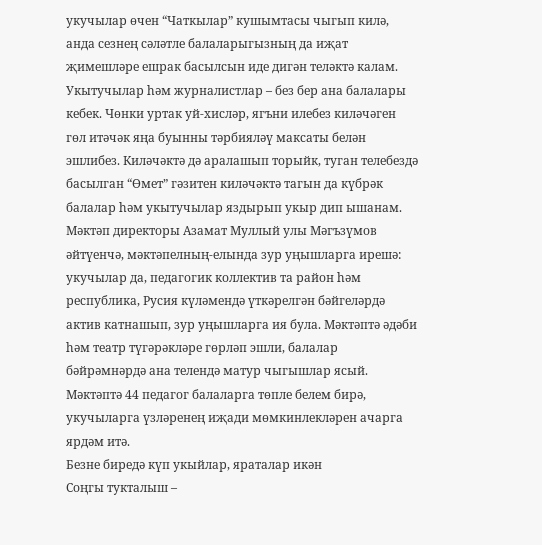укучылар өчен “Чаткылар” кушымтасы чыгып килә, анда сезнең сәләтле балаларыгызның да иҗат җимешләре ешрак басылсын иде дигән теләктә калам. Укытучылар һәм журналистлар – без бер ана балалары кебек. Чөнки уртак уй-хисләр, ягъни илебез киләчәген гөл итәчәк яңа буынны тәрбияләү максаты белән эшлибез. Киләчәктә дә аралашып торыйк, туган телебездә басылган “Өмет” гәзитен киләчәктә тагын да күбрәк балалар һәм укытучылар яздырып укыр дип ышанам.
Мәктәп директоры Азамат Муллый улы Мәгъзүмов әйтүенчә, мәктәпелның-елында зур уңышларга ирешә: укучылар да, педагогик коллектив та район һәм республика, Русия күләмендә үткәрелгән бәйгеләрдә актив катнашып, зур уңышларга ия була. Мәктәптә әдәби һәм театр түгәрәкләре гөрләп эшли, балалар бәйрәмнәрдә ана телендә матур чыгышлар ясый. Мәктәптә 44 педагог балаларга төпле белем бирә, укучыларга үзләренең иҗади мөмкинлекләрен ачарга ярдәм итә.
Безне биредә күп укыйлар, яраталар икән
Соңгы тукталыш –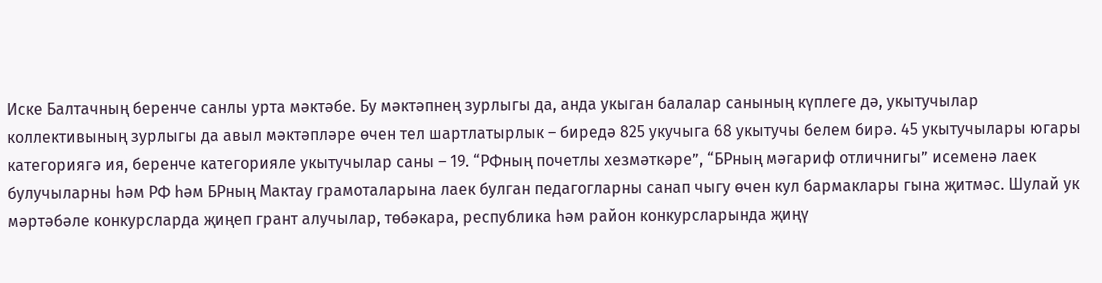Иске Балтачның беренче санлы урта мәктәбе. Бу мәктәпнең зурлыгы да, анда укыган балалар санының күплеге дә, укытучылар коллективының зурлыгы да авыл мәктәпләре өчен тел шартлатырлык – биредә 825 укучыга 68 укытучы белем бирә. 45 укытучылары югары категориягә ия, беренче категорияле укытучылар саны – 19. “РФның почетлы хезмәткәре”, “БРның мәгариф отличнигы” исеменә лаек булучыларны һәм РФ һәм БРның Мактау грамоталарына лаек булган педагогларны санап чыгу өчен кул бармаклары гына җитмәс. Шулай ук мәртәбәле конкурсларда җиңеп грант алучылар, төбәкара, республика һәм район конкурсларында җиңү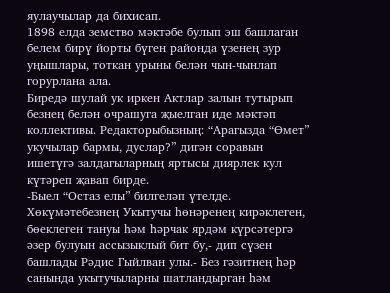яулаучылар да бихисап.
1898 елда земство мәктәбе булып эш башлаган белем бирү йорты бүген районда үзенең зур уңышлары, тоткан урыны белән чын-чынлап горурлана ала.
Биредә шулай ук иркен Актлар залын тутырып безнең белән очрашуга җыелган иде мәктәп коллективы. Редакторыбызның: “Арагызда “Өмет” укучылар бармы, дуслар?” дигән соравын ишетүгә залдагыларның яртысы диярлек кул күтәреп җавап бирде.
-Быел “Остаз елы” билгеләп үтелде. Хөкүмәтебезнең Укытучы һөнәренең кирәклеген, бөеклеген тануы һәм һәрчак ярдәм күрсәтергә әзер булуын ассызыклый бит бу,- дип сүзен башлады Рәдис Гыйлван улы.- Без гәзитнең һәр санында укытучыларны шатландырган һәм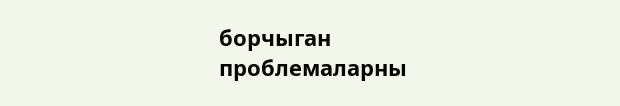борчыган проблемаларны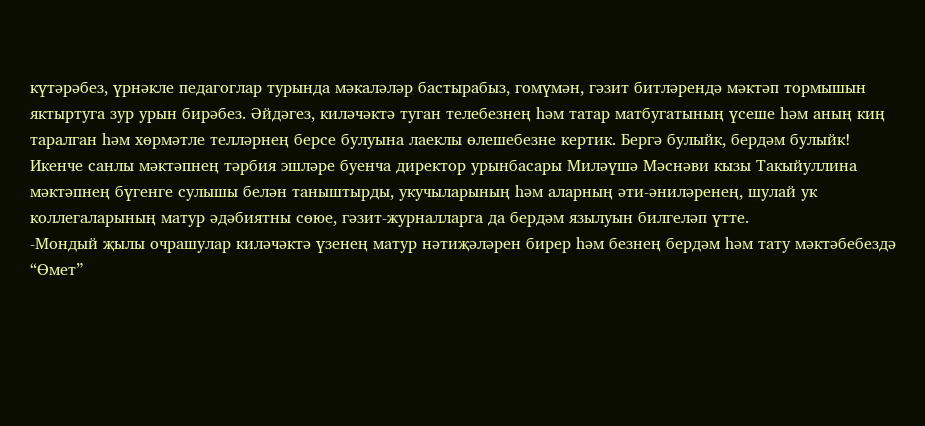күтәрәбез, үрнәкле педагоглар турында мәкаләләр бастырабыз, гомүмән, гәзит битләрендә мәктәп тормышын яктыртуга зур урын бирәбез. Әйдәгез, киләчәктә туган телебезнең һәм татар матбугатының үсеше һәм аның киң таралган һәм хөрмәтле телләрнең берсе булуына лаеклы өлешебезне кертик. Бергә булыйк, бердәм булыйк!
Икенче санлы мәктәпнең тәрбия эшләре буенча директор урынбасары Миләүшә Мәснәви кызы Такыйуллина мәктәпнең бүгенге сулышы белән таныштырды, укучыларының һәм аларның әти-әниләренең, шулай ук коллегаларының матур әдәбиятны сөюе, гәзит-журналларга да бердәм язылуын билгеләп үтте.
-Мондый җылы очрашулар киләчәктә үзенең матур нәтиҗәләрен бирер һәм безнең бердәм һәм тату мәктәбебездә “Өмет”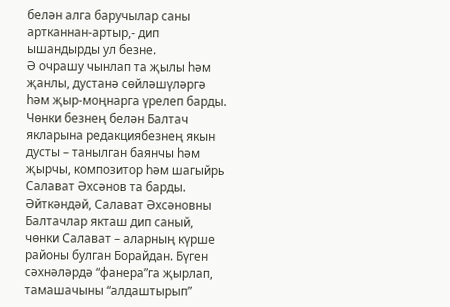белән алга баручылар саны артканнан-артыр,- дип ышандырды ул безне.
Ә очрашу чынлап та җылы һәм җанлы, дустанә сөйләшүләргә һәм җыр-моңнарга үрелеп барды. Чөнки безнең белән Балтач якларына редакциябезнең якын дусты – танылган баянчы һәм җырчы, композитор һәм шагыйрь Салават Әхсәнов та барды. Әйткәндәй, Салават Әхсәновны Балтачлар якташ дип саный, чөнки Салават – аларның күрше районы булган Борайдан. Бүген сәхнәләрдә “фанера”га җырлап, тамашачыны “алдаштырып”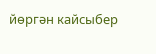йөргән кайсыбер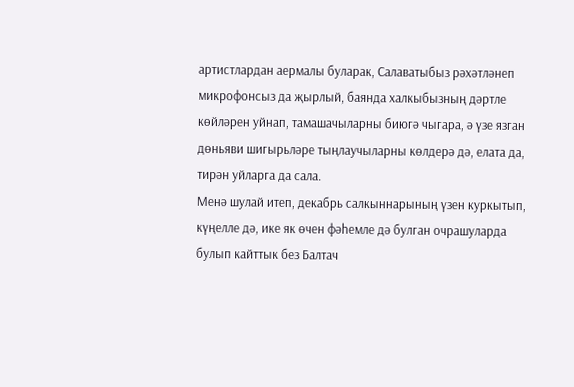артистлардан аермалы буларак, Салаватыбыз рәхәтләнеп микрофонсыз да җырлый, баянда халкыбызның дәртле көйләрен уйнап, тамашачыларны биюгә чыгара, ә үзе язган дөньяви шигырьләре тыңлаучыларны көлдерә дә, елата да, тирән уйларга да сала.
Менә шулай итеп, декабрь салкыннарының үзен куркытып, күңелле дә, ике як өчен фәһемле дә булган очрашуларда булып кайттык без Балтач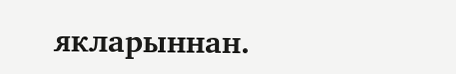якларыннан.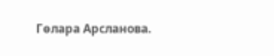Гөлара Арсланова.